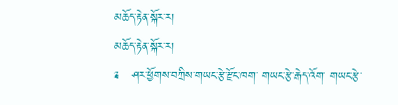མཆོད་རྟེན་སྐོར་ར།
མཆོད་རྟེན་སྐོར་ར།
༉   ཤར་ཕྱོགས་བཀྲིས་གཡང་རྩེ་རྫོང་ཁག་ གཡང་རྩེ་རྒེད་འོག་ གཡང་རྩེ་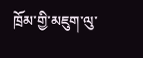ཁྲོམ་གྱི་མཇུག་ལུ་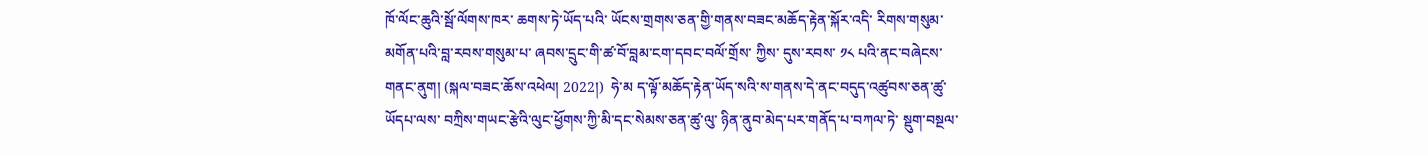ཁོ་ལོང་ཆུའི་སྦོ་ལོགས་ཁར་ ཆགས་ཏེ་ཡོད་པའི་ ཡོངས་གྲགས་ཅན་གྱི་གནས་བཟང་མཆོད་རྟེན་སྐོར་འདི་ རིགས་གསུམ་མགོན་པའི་བླ་རབས་གསུམ་པ་ ཞབས་དྲུང་གི་ཚ་བོ་བླམ་ངག་དབང་བལོ་གྲོས་ ཀྱིས་ དུས་རབས་ ༡༨ པའི་ནང་བཞེངས་གནང་ནུག། (སྐལ་བཟང་ཆོས་འཕེལ། 2022།)  ཧེ་མ ད་ལྟོ་མཆོད་རྟེན་ཡོད་སའི་ས་གནས་དེ་ནང་བདུད་འཚུབས་ཅན་ཚུ་ཡོདཔ་ལས་ བཀྲིས་གཡང་རྩེའི་ལུང་ཕྱོགས་ཀྱི་མི་དང་སེམས་ཅན་ཚུ་ལུ་ ཉིན་ནུབ་མེད་པར་གནོད་པ་བཀལ་ཏེ་ སྡུག་བསྔལ་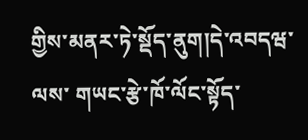གྱིས་མནར་ཏེ་སྡོད་ནུག།དེ་འབདཝ་ལས་ གཡང་རྩེ་ཁོ་ལོང་སྟོད་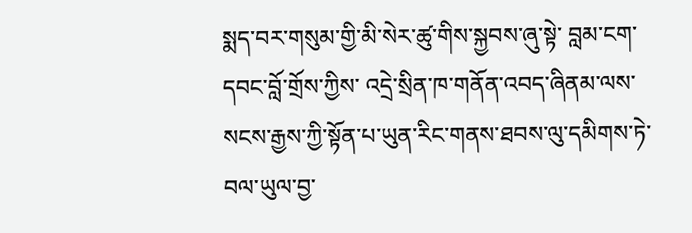སྨད་བར་གསུམ་གྱི་མི་སེར་ཚུ་གིས་སྐྱབས་ཞུ་སྟེ་ བླམ་ངག་དབང་བློ་གྲོས་ཀྱིས་ འདྲེ་སྲིན་ཁ་གནོན་འབད་ཞིནམ་ལས་སངས་རྒྱས་ཀྱི་སྟོན་པ་ཡུན་རིང་གནས་ཐབས་ལུ་དམིགས་ཏེ་ བལ་ཡུལ་བྱ་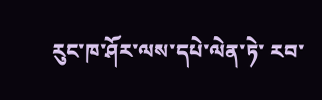རུང་ཁ་ཤོར་ལས་དཔེ་ལེན་ཏེ་ རབ་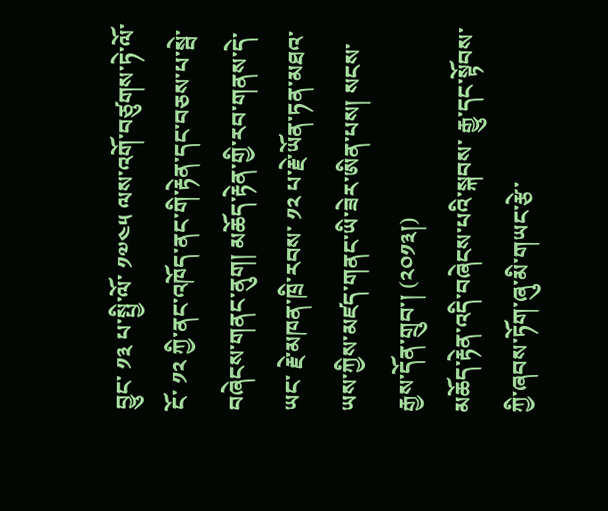བྱུང་ ༡༣ པ་སྤྱི་ལོ་ ༡༧༤༥ ལས་འགོ་བཙུགས་ཏེ་ལོ་ངོ་ ༡༢ ཀྱི་ནང་འཁོད་ནང་གི་རྟེན་དང་བཅས་པ་སྦེ་བཞེངས་གནང་ནུག། མཆོད་རྟེན་གྱི་རབ་གནས་དེ་ཡང་ རྗེ་མཁན་ཁྲི་རབས་ ༡༢ པ་རྗེ་ཡོན་ཏན་མཐའ་ཡས་ཀྱིས་མཛད་གནང་ཡི་ཟེར་ཨིན་པས། སངས་རྒྱས་དོན་གྲུབ་། (༢༠༡༣།)
མཆོད་རྟེན་འདི་བཞེངས་པའི་སྐབས་ རྒྱུ་དང་སྟོབས་ཀྱི་ཞབས་ཏོག་ཞུ་མི་གཡང་རྩེ་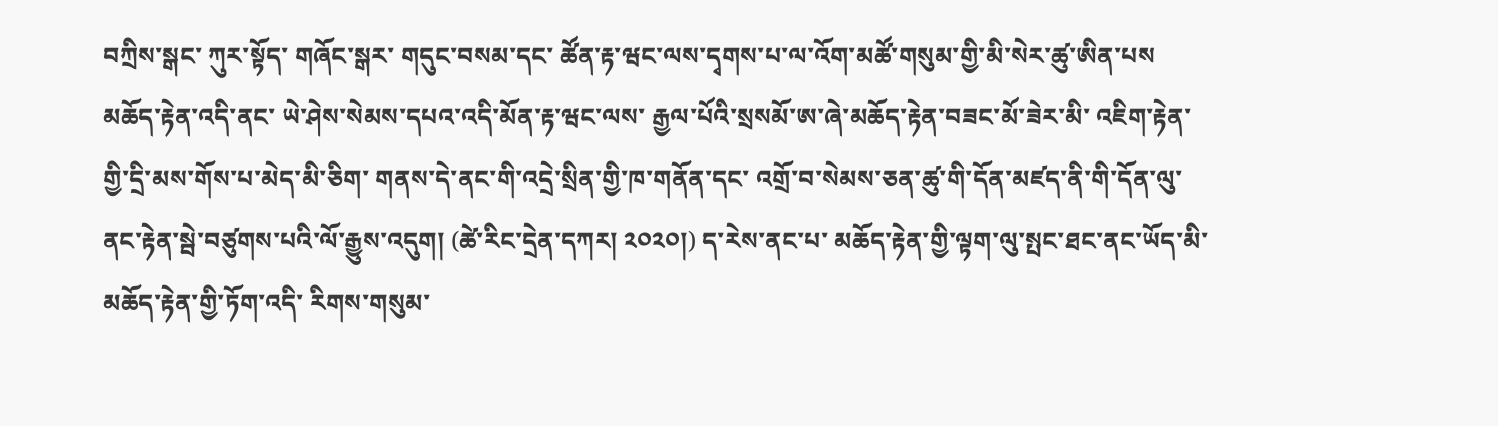བཀྲིས་སྒང་ ཀུར་སྟོད་ གཞོང་སྒར་ གདུང་བསམ་དང་ ཚོན་རྟ་ཝང་ལས་དྭགས་པ་ལ་འོག་མཚོ་གསུམ་གྱི་མི་སེར་ཚུ་ཨིན་པས མཆོད་རྟེན་འདི་ནང་ ཡེ་ཤེས་སེམས་དཔའ་འདི་མོན་རྟ་ཝང་ལས་ རྒྱལ་པོའི་སྲསམོ་ཨ་ཞེ་མཆོད་རྟེན་བཟང་མོ་ཟེར་མི་ འཇིག་རྟེན་གྱི་དྲི་མས་གོས་པ་མེད་མི་ཅིག་ གནས་དེ་ནང་གི་འདྲེ་སྲིན་གྱི་ཁ་གནོན་དང་ འགྲོ་བ་སེམས་ཅན་ཚུ་གི་དོན་མཛད་ནི་གི་དོན་ལུ་ ནང་རྟེན་སྦེ་བཙུགས་པའི་ལོ་རྒྱུས་འདུག། (ཚེ་རིང་དྲེན་དཀར། ༢༠༢༠།) ད་རེས་ནང་པ་ མཆོད་རྟེན་གྱི་ལྟག་ལུ་སྤང་ཐང་ནང་ཡོད་མི་མཆོད་རྟེན་གྱི་ཏོག་འདི་ རིགས་གསུམ་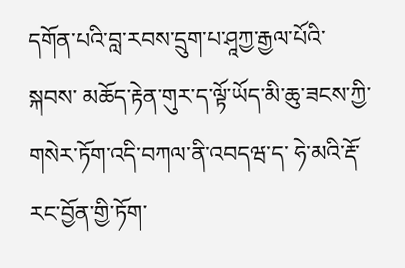དགོན་པའི་བླ་རབས་དྲུག་པ་ཤཱཀྱ་རྒྱལ་པོའི་སྐབས་ མཆོད་རྟེན་གུར་ད་ལྟོ་ཡོད་མི་ཆུ་ཟངས་ཀྱི་གསེར་ཏོག་འདི་བཀལ་ནི་འབདཝ་ད་ ཧེ་མའི་རྡོ་རང་བྱོན་གྱི་ཏོག་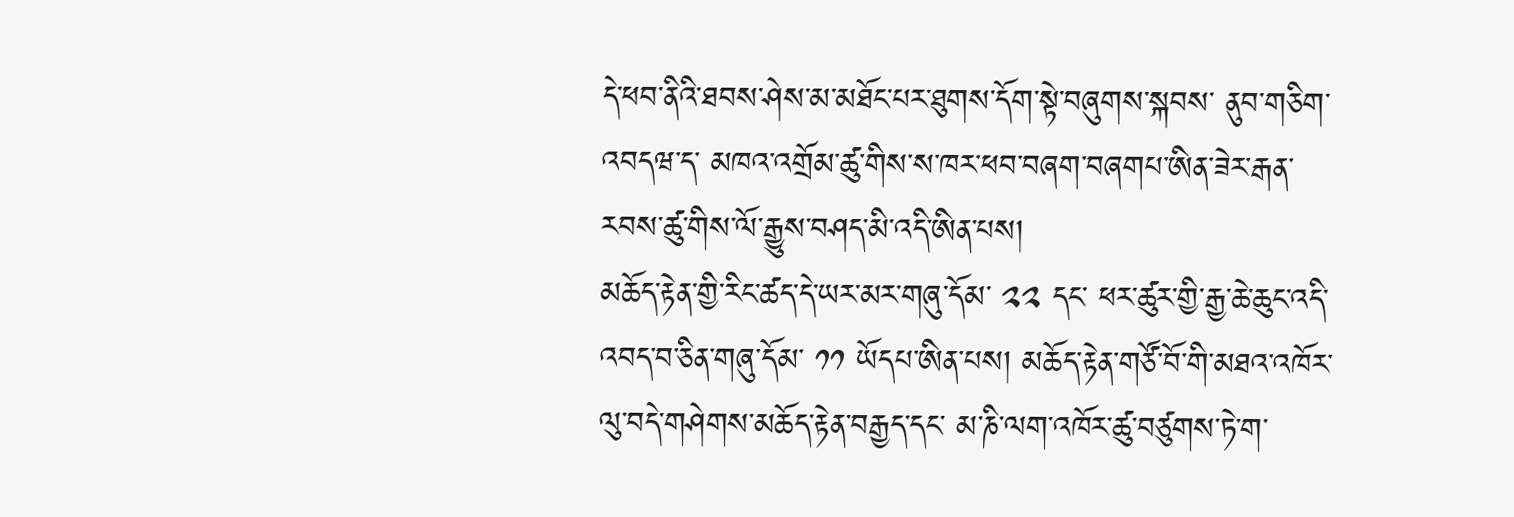དེ་ཕབ་ནིའི་ཐབས་ཤེས་མ་མཐོང་པར་ཐུགས་དོག་སྟེ་བཞུགས་སྐབས་ ནུབ་གཅིག་འབདཝ་ད་ མཁའ་འགྲོམ་ཚུ་གིས་ས་ཁར་ཕབ་བཞག་བཞགཔ་ཨིན་ཟེར་རྒན་རབས་ཚུ་གིས་ལོ་རྒྱུས་བཤད་མི་འདི་ཨིན་པས།
མཆོད་རྟེན་གྱི་རིང་ཚད་དེ་ཡར་མར་གཞུ་དོམ་ ༢༢ དང་ ཕར་ཚུར་གྱི་རྒྱ་ཆེ་ཆུང་འདི་འབད་བ་ཅིན་གཞུ་དོམ་ ༡༡ ཡོདཔ་ཨིན་པས། མཆོད་རྟེན་གཙོ་བོ་གི་མཐའ་འཁོར་ལུ་བདེ་གཤེགས་མཆོད་རྟེན་བརྒྱད་དང་ མ་ཎི་ལག་འཁོར་ཚུ་བཙུགས་ཏེ་ག་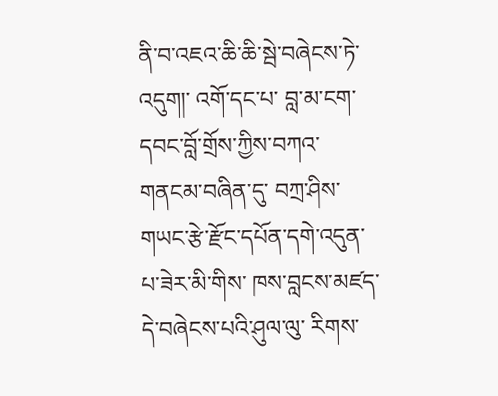ནི་བ་འཇའ་ཆི་ཆི་སྦེ་བཞེངས་ཏེ་འདུག།་ འགོ་དང་པ་ བླ་མ་ངག་དབང་བློ་གྲོས་ཀྱིས་བཀའ་གནངམ་བཞིན་དུ་ བཀྲ་ཤིས་གཡང་རྩེ་རྫོང་དཔོན་དགེ་འདུན་པ་ཟེར་མི་གིས་ ཁས་བླངས་མཛད་དེ་བཞེངས་པའི་ཤུལ་ལུ་ རིགས་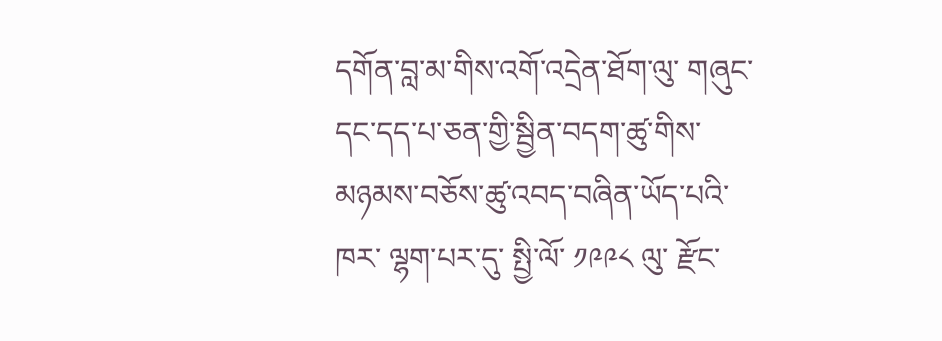དགོན་བླ་མ་གིས་འགོ་འདྲེན་ཐོག་ལུ་ གཞུང་དང་དད་པ་ཅན་གྱི་སྦྱིན་བདག་ཚུ་གིས་མཉམས་བཅོས་ཚུ་འབད་བཞིན་ཡོད་པའི་ཁར་ ལྷག་པར་དུ་ སྤྱི་ལོ་ ༡༩༩༨ ལུ་ རྫོང་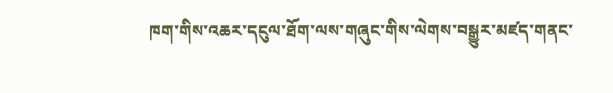ཁག་གིས་འཆར་དངུལ་ཐོག་ལས་གཞུང་གིས་ལེགས་བསྒྱུར་མཛད་གནང་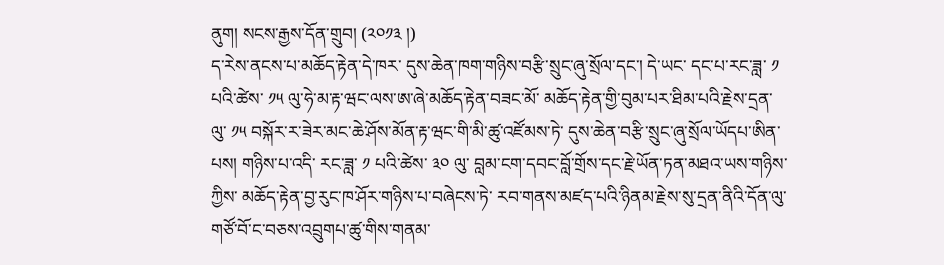ནུག། སངས་རྒྱས་དོན་གྲུབ། (༢༠༡༣ །)
ད་རེས་ནངས་པ་མཆོད་རྟེན་དེ་ཁར་ དུས་ཆེན་ཁག་གཉིས་བརྩི་སྲུང་ཞུ་སྲོལ་དང་། དེ་ཡང་ དང་པ་རང་ཟླ་ ༡ པའི་ཚེས་ ༡༥ ལུ་ཧེ་མ་རྟ་ཝང་ལས་ཨ་ཞེ་མཆོད་རྟེན་བཟང་མོ་ མཆོད་རྟེན་གྱི་བུམ་པར་ཐིམ་པའི་རྗེས་དྲན་ལུ་ ༡༥ བསྐོར་ར་ཟེར་མང་ཆེ་ཤོས་མོན་རྟ་ཝང་གི་མི་ཚུ་འཛོམས་ཏེ་ དུས་ཆེན་བརྩི་སྲུང་ཞུ་སྲོལ་ཡོདཔ་ཨིན་པས། གཉིས་པ་འདི་ རང་ཟླ་ ༡ པའི་ཚེས་ ༣༠ ལུ་ བླམ་ངག་དབང་བློ་གྲོས་དང་རྗེ་ཡོན་ཏན་མཐའ་ཡས་གཉིས་ཀྱིས་ མཆོད་རྟེན་བྱ་རུང་ཁ་ཤོར་གཉིས་པ་བཞེངས་ཏེ་ རབ་གནས་མཛད་པའི་ཉིནམ་རྗེས་སུ་དྲན་ནིའི་དོན་ལུ་ གཙོ་བོ་ང་བཅས་འབྲུགཔ་ཚུ་གིས་གནམ་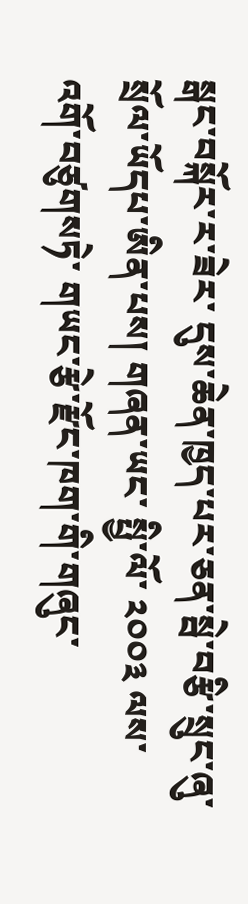སྒང་བསྐོར་ར་ཟེར་ དུས་ཆེན་ཁྱད་པར་ཅན་སྦེ་བརྩི་སྲུང་ཞུ་སྲོལ་ཡོདཔ་ཨིན་པས། གཞན་ཡང་ སྤྱི་ལོ་ ༢༠༠༣ ལས་འགོ་བཙུགསཏེ་ གཡང་རྩེ་རྫོང་ཁག་གི་གཞུང་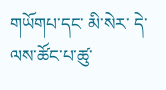གཡོགཔ་དང་ མི་སེར་ དེ་ལས་ཚོང་པ་ཚུ་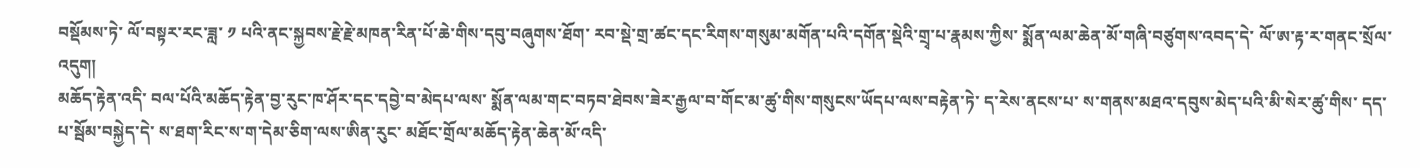བསྡོམས་ཏེ་ ལོ་བསྟར་རང་ཟླ་ ༡ པའི་ནང་སྐྱབས་རྗེ་རྗེ་མཁན་རིན་པོ་ཆེ་གིས་དབུ་བཞུགས་ཐོག་ རབ་སྡེ་གྲ་ཚང་དང་རིགས་གསུམ་མགོན་པའི་དགོན་སྡེའི་གྲྭ་པ་རྣམས་ཀྱིས་ སྨོན་ལམ་ཆེན་མོ་གཞི་བཙུགས་འབད་དེ་ ལོ་ཨ་རྟ་ར་གནང་སྲོལ་འདུག།
མཆོད་རྟེན་འདི་ བལ་པོའི་མཆོད་རྟེན་བྱ་རུང་ཁ་ཤོར་དང་དབྱེ་བ་མེདཔ་ལས་ སྨོན་ལམ་གང་བཏབ་ཐེབས་ཟེར་རྒྱལ་བ་གོང་མ་ཚུ་གིས་གསུངས་ཡོདཔ་ལས་བརྟེན་ཏེ་ ད་རེས་ནངས་པ་ ས་གནས་མཐའ་དབུས་མེད་པའི་མི་སེར་ཚུ་གིས་ དད་པ་སྦོམ་བསྐྱེད་དེ་ ས་ཐག་རིང་ས་ག་དེམ་ཅིག་ལས་ཨིན་རུང་ མཐོང་གྲོལ་མཆོད་རྟེན་ཆེན་མོ་འདི་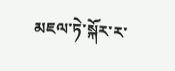མཇལ་ཏེ་སྐོར་ར་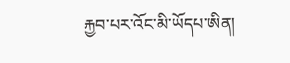རྐྱབ་པར་འོང་མི་ཡོདཔ་ཨིན།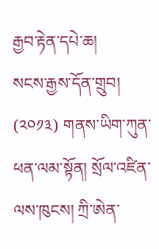རྒྱབ་རྟེན་དཔེ་ཆ།
སངས་རྒྱས་དོན་གྲུབ། (༢༠༡༣) གནས་ཡིག་ཀུན་ཕན་ལམ་སྟོན། སྲོལ་འཛིན་ལས་ཁུངས། ཀྲི་ཨེན་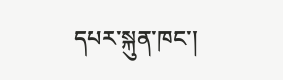དཔར་སྐུན་ཁང་།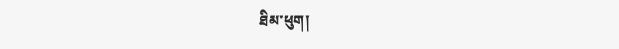ཐིམ་ཕུག།